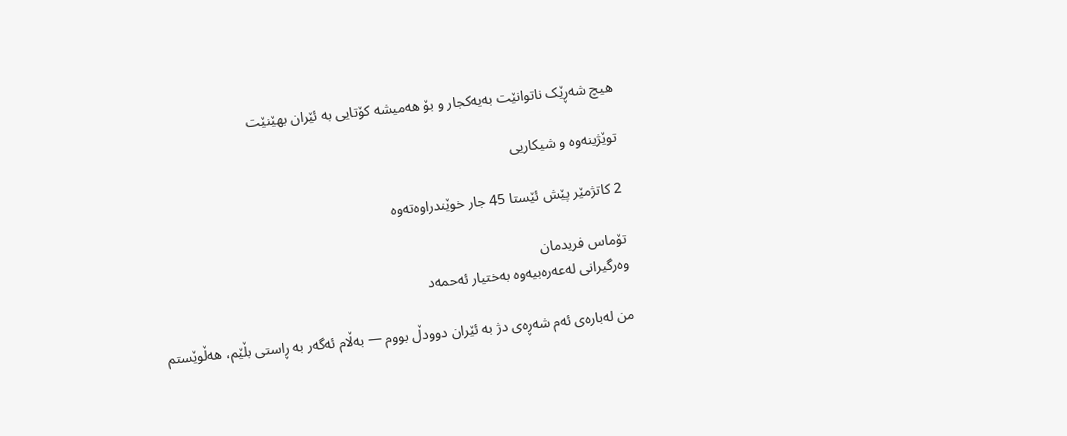هیچ شەڕێک ناتوانێت بەیەکجار و بۆ هەمیشە کۆتایی بە ئێران بهێنێت

توێژینەوە و شیکاریی

2 کاتژمێر پێش ئێستا‌ 45 جار خوێندراوه‌ته‌وه

تۆماس فریدمان
وەرگیرانی لەعەرەبیەوە بەختیار ئەحمەد

من لەبارەی ئەم شەڕەى دژ بە ئێران دوودڵ بووم — بەڵام ئەگەر بە ڕاستی بڵێم، هەڵوێستم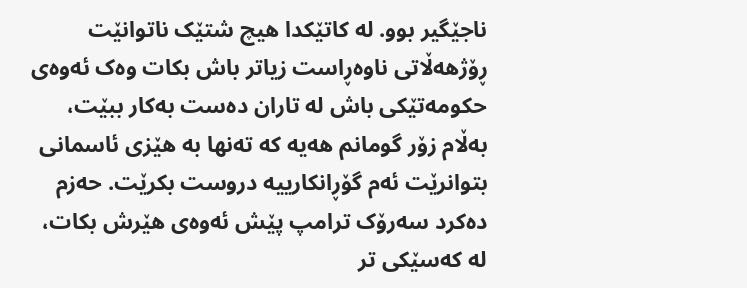ناجێگیر بوو. لە کاتێکدا هیچ شتێک ناتوانێت ڕۆژهەڵاتی ناوەڕاست زیاتر باش بکات وەک ئەوەی حکومەتێکی باش لە تاران دەست بەکار ببێت، بەڵام زۆر گومانم هەیە کە تەنها بە هێزی ئاسمانی بتوانرێت ئەم گۆڕانکارییە دروست بکرێت. حەزم دەکرد سەرۆک ترامپ پێش ئەوەی هێرش بکات، لە کەسێکی تر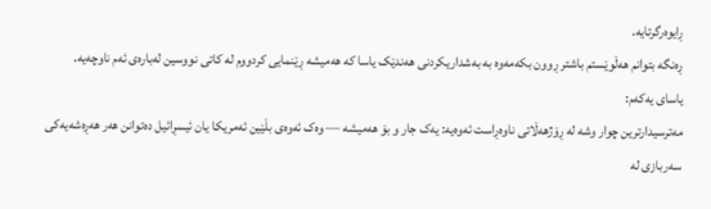ڕایوەرگرتایە.
ڕەنگە بتوانم هەڵوێستم باشتر ڕوون بکەمەوە بە بەشداریکردنی هەندێک یاسا کە هەمیشە ڕێنمایی کردووم لە کاتی نووسین لەبارەی ئەم ناوچەیە.
یاسای یەکەم:
مەترسیدارترین چوار وشە لە ڕۆژهەڵاتی ناوەڕاست ئەوەیە: یەک جار و بۆ هەمیشە — وەک ئەوەی بڵێین ئەمریکا یان ئیسڕائیل دەتوانن هەر هەڕەشەیەکی سەربازی لە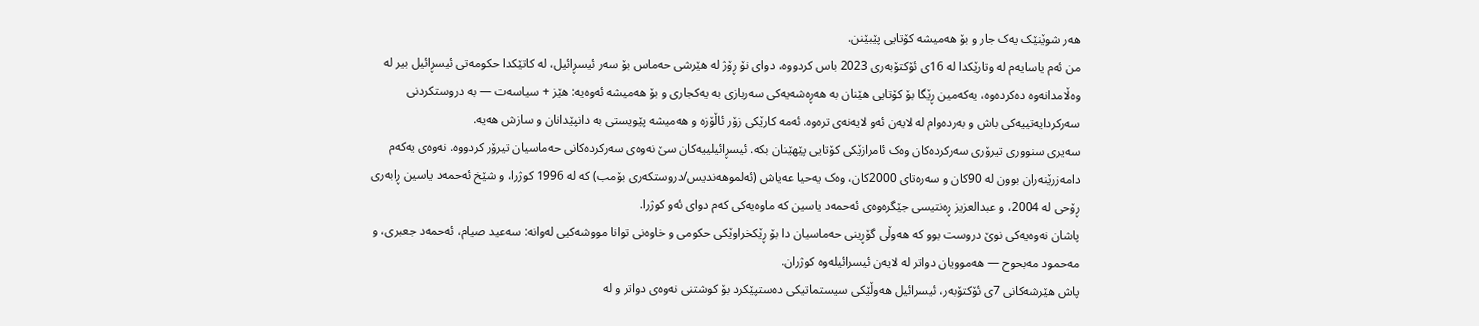هەر شوێنێک یەک جار و بۆ هەمیشە کۆتایی پێبێنن.
من ئەم یاسایەم لە وتارێکدا لە 16ی ئۆکتۆبەری 2023 باس کردووە، دواى نۆ ڕۆژ لە هێرشی حەماس بۆ سەر ئیسڕائیل، لە کاتێکدا حکومەتی ئیسڕائیل بیر لە وەڵامدانەوە دەکردەوە، یەکەمین ڕێگا بۆ کۆتایی هێنان بە هەڕەشەیەکی سەربازی بە یەکجارى و بۆ هەمیشە ئەوەیە: هێز + سیاسەت — بە دروستکردنی سەرکردایەتییەکی باش و بەردەوام لە لایەن ئەو لایەنەى ترەوە. ئەمە کارێکی زۆر ئاڵۆزە و هەمیشە پێویستی بە دانپێدانان و سازش هەیە.
سەیری سنووری تیرۆری سەرکردەکان وەک ئامرازێکی کۆتایی پێهێنان بکە. ئیسڕائیلییەکان سێ نەوەی سەرکردەکانی حەماسیان تیرۆر کردووە. نەوەی یەکەم دامەزرێنەران بوون لە 90کان و سەرەتای 2000کان، وەک یەحیا عەیاش (ئەلموھەندیس/دروستکەرى بۆمب) کە لە 1996 کوژرا، و شێخ ئەحمەد یاسین ڕابەرى ڕۆحی لە 2004، و عبدالعزیز ڕەنتیسی جێگرەوەى ئەحمەد یاسین کە ماوەیەکی کەم دوای ئەو کوژرا.
پاشان نەوەیەکی نوێ دروست بوو کە هەوڵی گۆڕینی حەماسیان دا بۆ ڕێکخراوێکی حکومی و خاوەنی توانا مووشەکیی لەوانە: سەعید صیام، ئەحمەد جعبری، و مەحمود مەبحوح — هەموویان دواتر لە لایەن ئیسرائیلەوە کوژران.
پاش هێرشەکانی 7ی ئۆکتۆبەر، ئیسرائیل هەوڵێکى سیستماتیکى دەستپێکرد بۆ کوشتنی نەوەی دواتر و لە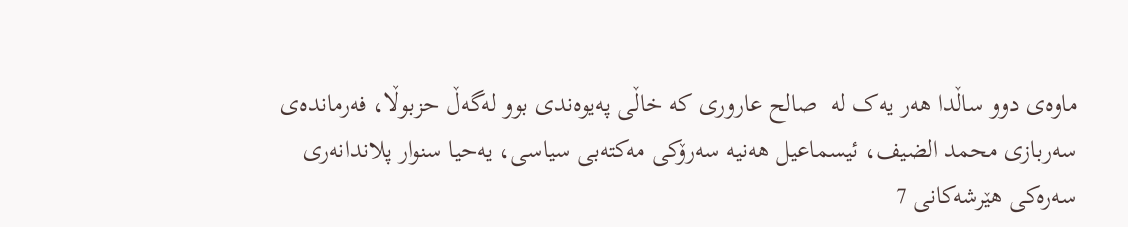ماوەى دوو ساڵدا هەر یەک لە  صالح عاروری کە خاڵى پەیوەندى بوو لەگەڵ حزبوڵا، فەرماندەى سەربازى محمد الضیف، ئیسماعیل هەنیە سەرۆکى مەکتەبی سیاسی، یەحیا سنوار پلاندانەرى سەرەکى هێرشەکانى 7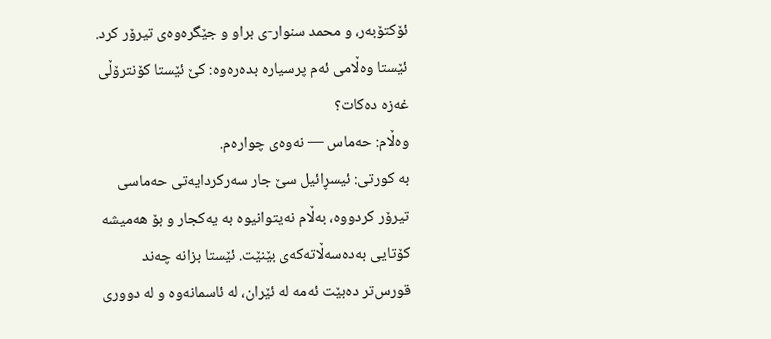ئۆکتۆبەر، و محمد سنوار-ى براو و جێگرەوەى تیرۆر کرد.
ئێستا وەڵامی ئەم پرسیارە بدەرەوە: کێ ئێستا کۆنترۆڵی غەزە دەکات؟
وەڵام: حەماس — نەوەی چوارەم.
بە کورتی: ئیسڕائیل سێ جار سەرکردایەتی حەماسى تیرۆر کردووە، بەڵام نەیتوانیوە بە یەکجار و بۆ هەمیشە کۆتایی بەدەسەڵاتەکەی بێنێت. ئێستا بزانە چەند قورس‌تر دەبێت ئەمە لە ئێران، لە ئاسمانەوە و لە دووری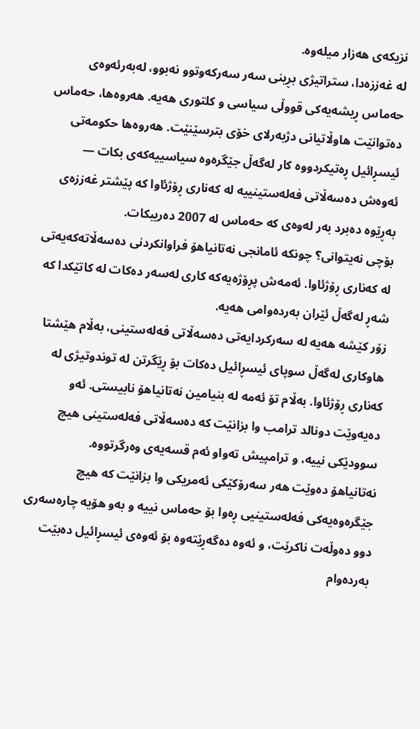نزیکەی هەزار میلەوە.
لە غەززەدا، ستراتیژی بڕینی سەر سەرکەوتوو نەبوو، لەبەرئەوەى حەماس ڕیشەیەکی قووڵی سیاسی و کلتوری هەیە. هەروەها، حەماس دەتوانێت هاوڵاتیانی دژبەرلاى خۆی بترسێنێت. هەروەها حکومەتی ئیسڕائیل ڕەتیکردووە کار لەگەڵ جێگرەوە سیاسییەکەى بکات — ئەوەش دەسەڵاتی فەلەستینییە لە کەنارى ڕۆژئاوا کە پێشتر غەززەى بەڕێوە دەبرد بەر لەوەى کە حەماس لە 2007 دەریبکات.
بۆچی نەیتوانی؟ چونکە ئامانجی نەتانیاهۆ فراوانکردنی دەسەڵاتەکەیەتى لە کەناری ڕۆژئاوا. ئەمەش پڕۆژەیەکە کاری لەسەر دەکات لە کاتێکدا کە شەڕ لەگەڵ ئێران بەردەوامى هەیە.
زۆر کێشە هەیە لە سەرکردایەتی دەسەڵاتی فەلەستینی، بەڵام هێشتا هاوکاری لەگەڵ سوپای ئیسڕائیل دەکات بۆ ڕێگرتن لە توندوتیژی لە کەناری ڕۆژئاوا. بەڵام تۆ ئەمە لە بنیامین نەتانیاهۆ نابیستی. ئەو دەیەوێت دونالد ترامب وا بزانێت کە دەسەڵاتی فەلەستینی هیچ سوودێکی نییە، و ترامپیش تەواو ئەم قسەیەی وەرگرتووە.
نەتانیاهۆ دەوێت هەر سەرۆکێکی ئەمریکی وا بزانێت کە هیچ جێگرەوەیەکی فەلەستینیی ڕەوا بۆ حەماس نییە و بەو هۆیە چارەسەری دوو دەوڵەت ناکرێت، و ئەوە دەگەڕێتەوە بۆ ئەوەی ئیسڕائیل دەبێت بەردەوام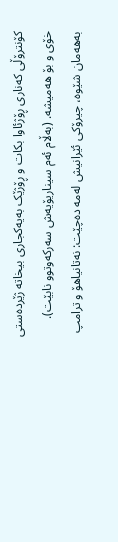کۆنترۆڵی کەناری ڕۆژئاوا بکات و ڕۆژێک بەیەکجارى بیخاتە ژێردەستى خۆی و بۆ هەمیشە. (بەڵام ئەم سیناریۆیەش سەرکەوتوو نابێت).
بەهەمان شێوە، چیرۆکی ئێرانیش لەمە دەچێت: نەتانیاهۆ و ترامپ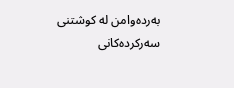بەردەوامن لە کوشتنی سەرکردەکانی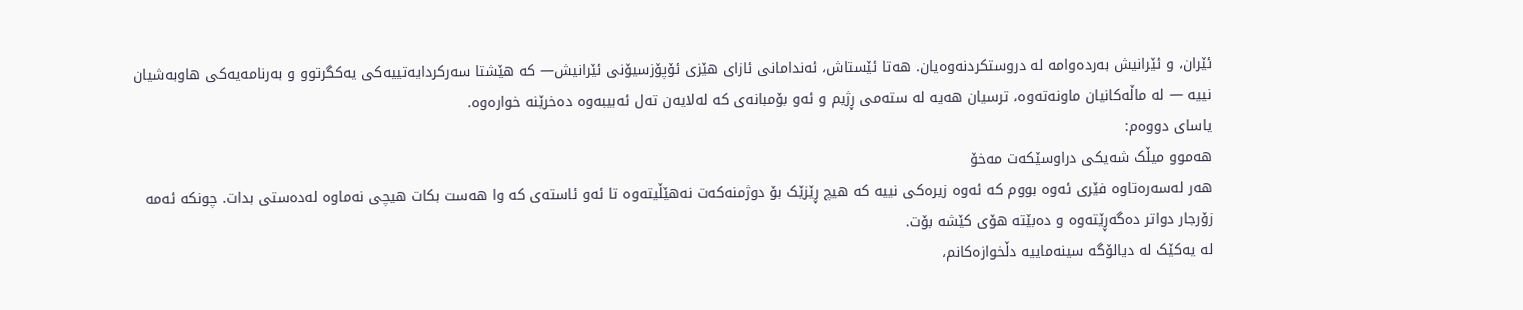ئێران، و ئێرانیش بەردەوامە لە دروستکردنەوەیان. هەتا ئێستاش، ئەندامانی ئازای هێزى ئۆپۆزسیۆنی ئێرانیش— کە هێشتا سەرکردایەتییەکی یەکگرتوو و بەرنامەیەکی هاوبەشیان نییە — لە ماڵەکانیان ماونەتەوە، ترسیان هەیە لە ستەمى ڕژیم و ئەو بۆمبانەى کە لەلایەن تەل ئەبیبەوە دەخرێنە خوارەوە.
یاسای دووەم:
هەموو میڵک شەیکی دراوسێکەت مەخۆ
هەر لەسەرەتاوە فێری ئەوە بووم کە ئەوە زیرەکی نییە کە هیچ ڕێزێک بۆ دوژمنەکەت نەهێڵیتەوە تا ئەو ئاستەی کە وا هەست بکات هیچی نەماوە لەدەستى بدات. چونکە ئەمە زۆرجار دواتر دەگەڕێتەوە و دەبێتە هۆی کێشە بۆت.
لە یەکێک لە دیالۆگە سینەماییە دڵخوازەکانم،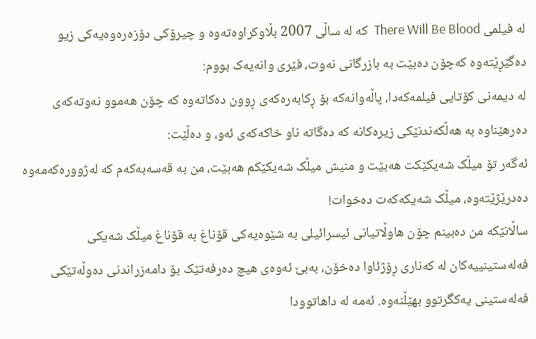لە فیلمی There Will Be Blood  کە لە ساڵی 2007 بڵاوکراوەتەوە و چیرۆکی دۆزەرەوەیەکی زیو دەگێڕێتەوە کەچۆن دەبێت بە بازرگانى نەوت، فێری وانەیەک بووم:
لە دیمەنی کۆتایی فیلمەکەدا، پاڵەوانەکە بۆ ڕکابەرەکەی ڕوون دەکاتەوە کە چۆن هەموو نەوتەکەی دەرهێناوە بە هەڵکەندنێکی زیرەکانە کە دەگاتە ناو خاکەکەی ئەو، و دەڵێت:
ئەگەر تۆ میڵک شەیکێکت هەبێت و منیش میڵک شەیکێکم هەبێت، من بە قەسەبەکەم کە لەژوورەکەمەوە دەدرێژێتەوە، میڵک شەیکەکەت دەخوات!
ساڵانێکە من دەبینم چۆن هاوڵاتیانى ئیسرائیلی بە شێوەیەکی قۆناغ بە قۆناغ میڵک شەیکی فەلەستینییەکان لە کەنارى ڕۆژئاوا دەخۆن، بەبێ ئەوەی هیچ دەرفەتێک بۆ دامەزراندنی دەوڵەتێکی فەلەستینی یەکگرتوو بهێڵنەوە. ئەمە لە داهاتوودا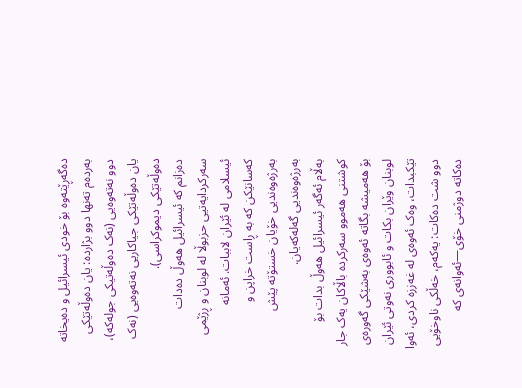دەگەڕێتەوە بۆ خودی ئیسرائیل و دەیخاتە بەردەم تەنها دوو بژاردە: یان دەوڵەتێکی دوو نەتەوەیی (نەک دەوڵەتیکى جولەکە)، یان دەوڵەتێکی جیاکاریی نەتەوەیی (نەک دەوڵەتێکى دیموکراسی).
دەزانم کە ئیسرائیل هەوڵ دەدات سەرکردایەتیی حزبوڵا لە لوبنان و ڕژێمى ئیسلامی لە ئێران لاببات. ئەمانە کەسانێکن کە بە ڕاست خراپن و بەرژەوەندیی خۆیان خستۆتە پێش بەرژەوەندیی گەلەکەیان.
بەڵام ئەگەر ئیسرائیل هەوڵ بدات بۆ کوشتنی هەموو سەرکردە باڵاکان یەک جار بۆ هەمیشە بگاتە ئەوەی بەشێکی گەورەی لوبنان وێران بکات و ئابووری نەوتی ئێران تێکبدات، وەک ئەوەی لە غەززە کردى، ئەوا دوو شت دەکات: یەکەم، خەڵکی ناوخۆیی دەکاتە دوژمنی خۆی—ئەوانەی کە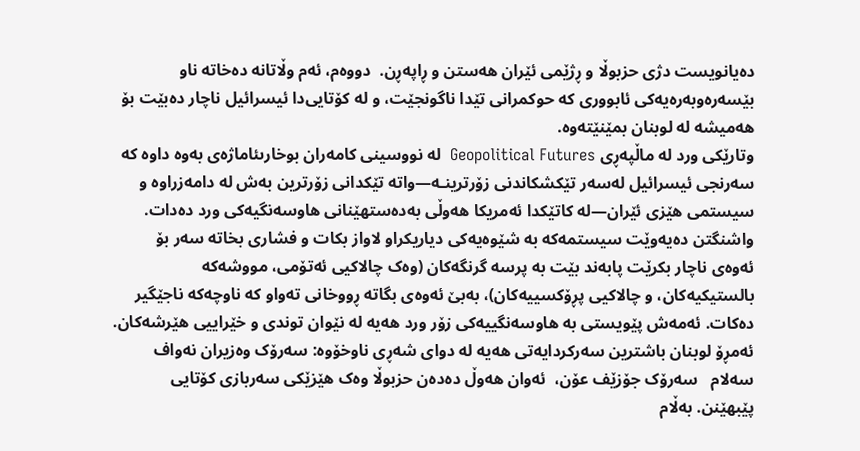دەیانویست دژی حزبوڵا و ڕژێمى ئێران هەستن و ڕاپەڕن.  دووەم، ئەم وڵاتانە دەخاتە ناو بێسەرەوبەرەیەکى ئابووری کە حوکمرانی تێدا ناگونجێت، و لە کۆتایی‌دا ئیسرائیل ناچار دەبێت بۆ هەمیشە لە لوبنان بمێنێتەوە.
وتارێکی ورد لە ماڵپەڕی Geopolitical Futures  لە نووسینی کامەران بوخارىئاماژەی بەوە داوە کە سەرنجی ئیسرائیل لەسەر تێکشکاندنی زۆرترینـە—واتە تێکدانی زۆرترین بەش لە دامەزراوە و سیستمی هێزی ئێران—لە کاتێکدا ئەمریکا هەوڵی بەدەستهێنانى هاوسەنگیەکی ورد دەدات.
واشنگتن دەیەوێت سیستمەکە بە شێوەیەکی دیاریکراو لاواز بکات و فشاری بخاتە سەر بۆ ئەوەی ناچار بکرێت پابەند بێت بە پرسە گرنگەکان (وەک چالاکیی ئەتۆمی، مووشەکە بالستیکیەکان، و چالاکیی پڕۆکسییەکان)، بەبێ ئەوەی بگاتە ڕووخانی تەواو کە ناوچەکە ناجێگیر دەکات. ئەمەش پێویستی بە هاوسەنگییەکی زۆر ورد هەیە لە نێوان توندی و خێراییی هێرشەکان.
ئەمڕۆ لوبنان باشترین سەرکردایەتی هەیە لە دوای شەڕی ناوخۆوە: سەرۆک وەزیران نەواف سەلام   سەرۆک جۆزێف عۆن،  ئەوان هەوڵ دەدەن حزبوڵا وەک هێزێکی سەربازی کۆتایی پێبهێنن. بەڵام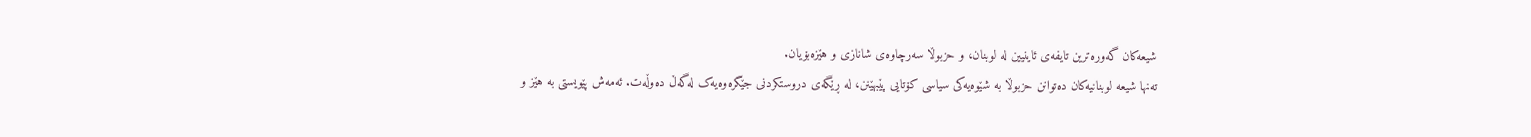شیعەکان گەورەترین تایفەى ئاینیین لە لوبنان، و حزبوڵا سەرچاوەی شانازی و هێزەبۆیان.
تەنها شیعە لوبنانیەکان دەتوانن حزبوڵا بە شێوەیەکی سیاسی کۆتایی پێبهێنن، لە ڕێگەی دروستکردنی جێگرەوەیەک لەگەڵ دەوڵەت. ئەمەش پێویستی بە هێز و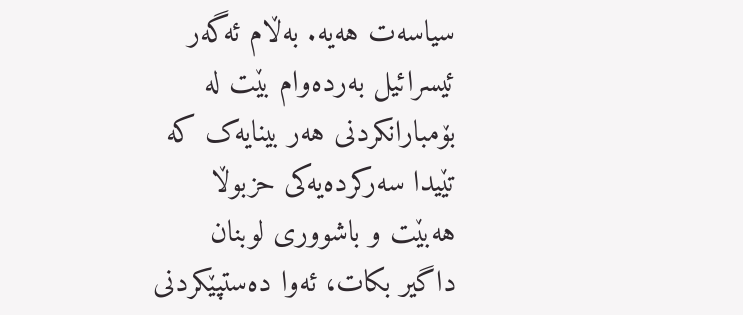سیاسەت هەیە. بەڵام ئەگەر ئیسرائیل بەردەوام بێت لە بۆمبارانکردنی هەر بینایەک کە تێیدا سەرکردەیەکی حزبوڵا هەبێت و باشووری لوبنان داگیر بکات، ئەوا دەستپێکردنی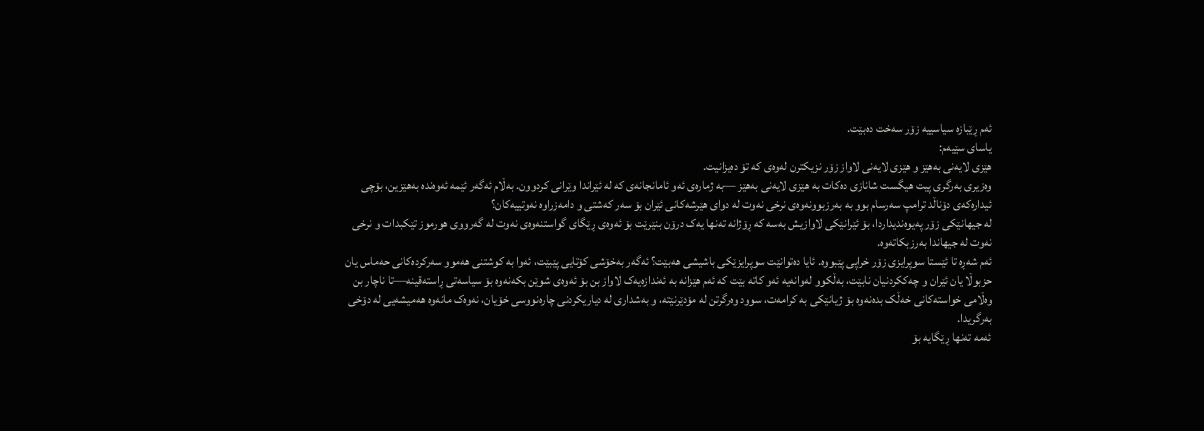ئەم ڕێبازە سیاسییە زۆر سەخت دەبێت.
یاسای سێیەم:
هێزی لایەنى بەهێز و هێزی لایەنى لاواز زۆر نزیکترن لەوەی کە تۆ دەیزانیت.
وەزیری بەرگری پیت هیگست شانازی دەکات بە هێزی لایەنى بەهێز —بە ژمارەی ئەو ئامانجانەی کە لە ئێراندا وێرانی کردوون. بەڵام ئەگەر ئێمە ئەوەندە بەهێزین، بۆچی ئیدارەکەى دۆناڵد ترامپ سەرسام بوو بە بەرزبوونەوەی نرخی نەوت لە دوای هێرشەکانی ئێران بۆ سەر کەشتی و دامەزراوە نەوتییەکان؟
لە جیهانێکی زۆر پەیوەندیداردا، بۆ ئێرانێکی لاوازیش بەسە کە ڕۆژانە تەنها یەک درۆن بنێرێت بۆ ئەوەی ڕێگای گواستنەوەی نەوت لە گەرووى هورموز تێکبدات و نرخی نەوت لە جیهاندا بەرزبکاتەوە.
ئەم شەڕە تا ئێستا سوپرایزی زۆر خراپی پێبووە. ئایا دەتوانێت سوپرایزێکى باشیشى هەبێت؟ ئەگەر بەخۆشى کۆتایی پێبێت، ئەوا بە کوشتنی هەموو سەرکردەکانی حەماس یان حزبوڵا یان ئێران و چەککردنیان نابێت، بەڵکوو لەوانەیە ئەو کاتە بێت کە ئەم هێزانە بە ئەندازەیەک لاواز بن بۆ ئەوەی شوێن بکەنەوە بۆ سیاسەتی ڕاستەقینە—تا ناچار بن وەڵامى خواستەکانی خەڵک بدەنەوە بۆ ژیانێکی بە کرامەت، سوود وەرگرتن لە مۆدێرنێتە، و بەشداری لە دیاریکردنی چارەنووسی خۆیان، نەوەک مانەوە هەمیشەیی لە دۆخی بەرگریدا.
ئەمە تەنها ڕێگایە بۆ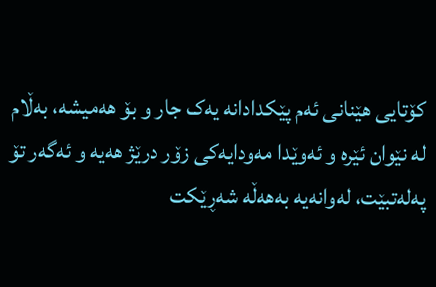کۆتایی هێنانی ئەم پێکدادانە یەک جار و بۆ هەمیشە، بەڵام لە نێوان ئێرە و ئەوێدا مەودایەکى زۆر درێژ هەیە و ئەگەر تۆ پەلەتبێت، لەوانەیە بەهەڵە شەڕێکت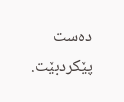دەست پێکردبێت.